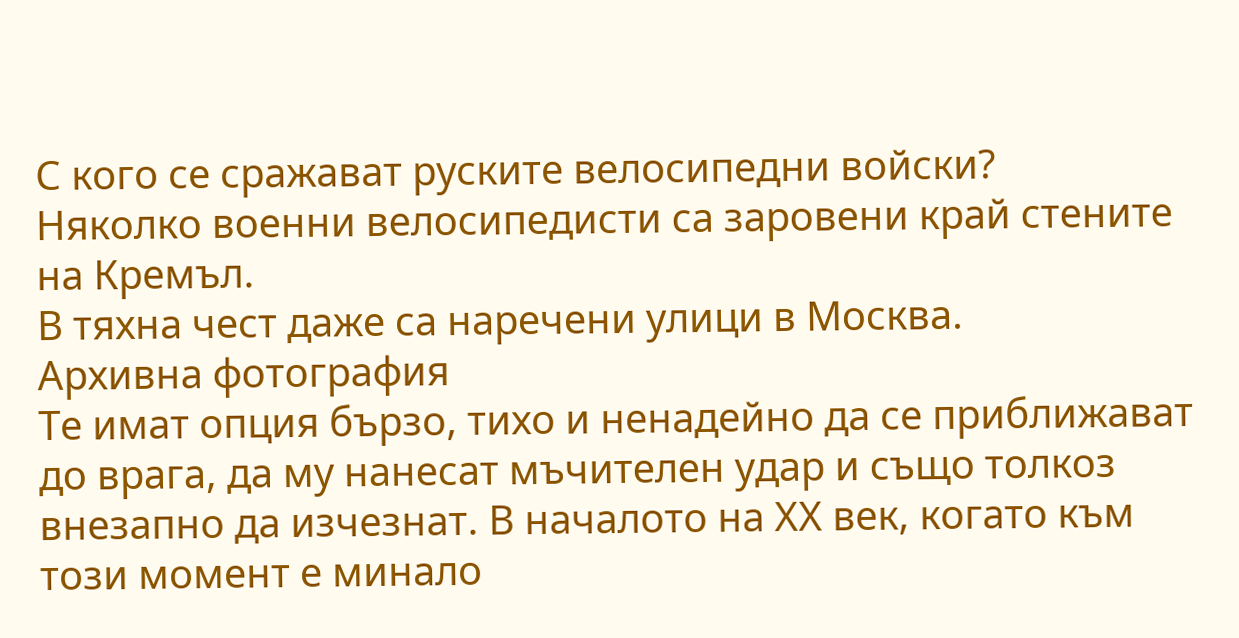С кого се сражават руските велосипедни войски?
Няколко военни велосипедисти са заровени край стените на Кремъл.
В тяхна чест даже са наречени улици в Москва.
Архивна фотография
Те имат опция бързо, тихо и ненадейно да се приближават до врага, да му нанесат мъчителен удар и също толкоз внезапно да изчезнат. В началото на ХХ век, когато към този момент е минало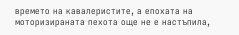времето на кавалеристите, а епохата на моторизираната пехота още не е настъпила,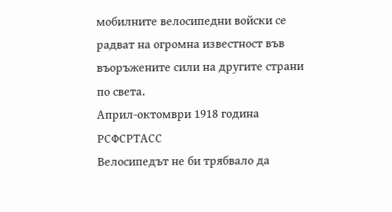мобилните велосипедни войски се радват на огромна известност във въоръжените сили на другите страни по света.
Април-октомври 1918 година РСФСРТАСС
Велосипедът не би трябвало да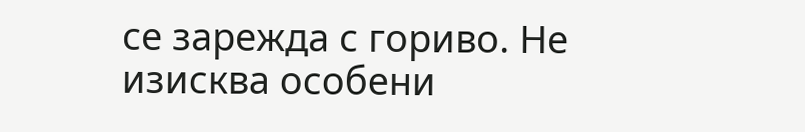се зарежда с гориво. Не изисква особени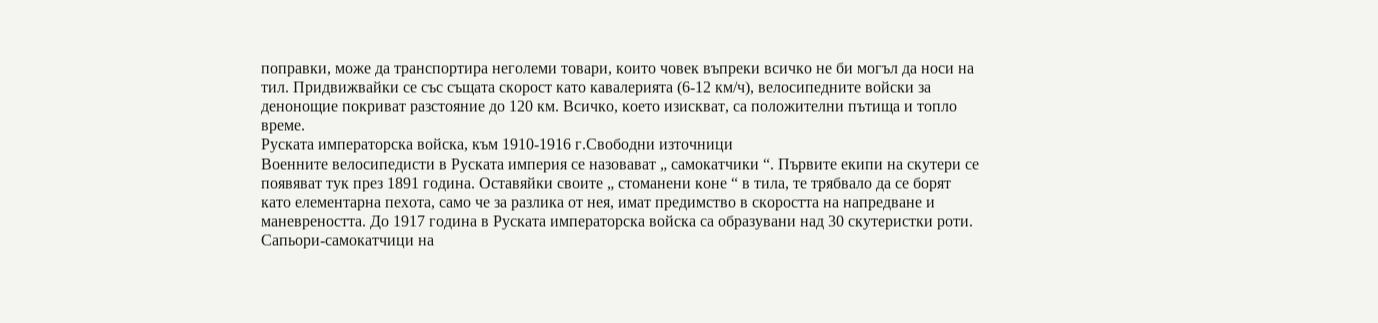поправки, може да транспортира неголеми товари, които човек въпреки всичко не би могъл да носи на тил. Придвижвайки се със същата скорост като кавалерията (6-12 км/ч), велосипедните войски за денонощие покриват разстояние до 120 км. Всичко, което изискват, са положителни пътища и топло време.
Руската императорска войска, към 1910-1916 г.Свободни източници
Военните велосипедисти в Руската империя се назовават „ самокатчики “. Първите екипи на скутери се появяват тук през 1891 година. Оставяйки своите „ стоманени коне “ в тила, те трябвало да се борят като елементарна пехота, само че за разлика от нея, имат предимство в скоростта на напредване и маневреността. До 1917 година в Руската императорска войска са образувани над 30 скутеристки роти.
Сапьори-самокатчици на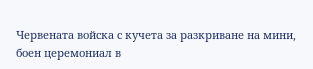Червената войска с кучета за разкриване на мини, боен церемониал в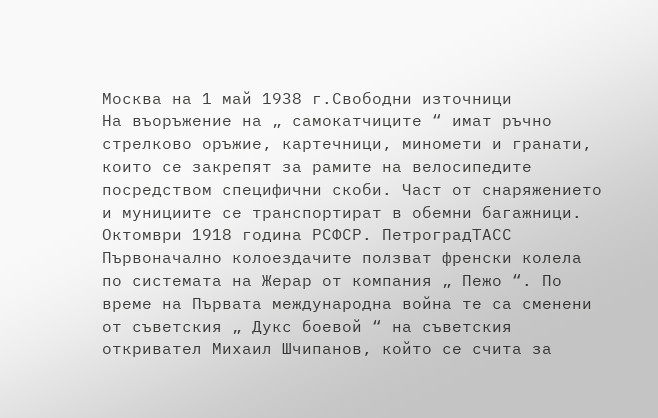Москва на 1 май 1938 г.Свободни източници
На въоръжение на „ самокатчиците “ имат ръчно стрелково оръжие, картечници, миномети и гранати, които се закрепят за рамите на велосипедите посредством специфични скоби. Част от снаряжението и мунициите се транспортират в обемни багажници.
Октомври 1918 година РСФСР. ПетроградТАСС
Първоначално колоездачите ползват френски колела по системата на Жерар от компания „ Пежо “. По време на Първата международна война те са сменени от съветския „ Дукс боевой “ на съветския откривател Михаил Шчипанов, който се счита за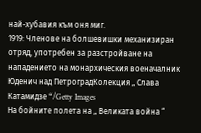най-хубавия към оня миг.
1919: Членове на болшевишки механизиран отряд, употребен за разстройване на нападението на монархическия военачалник Юденич над ПетроградКолекция „ Слава Катамидзе “/Getty Images
На бойните полета на „ Великата война “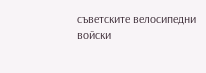съветските велосипедни войски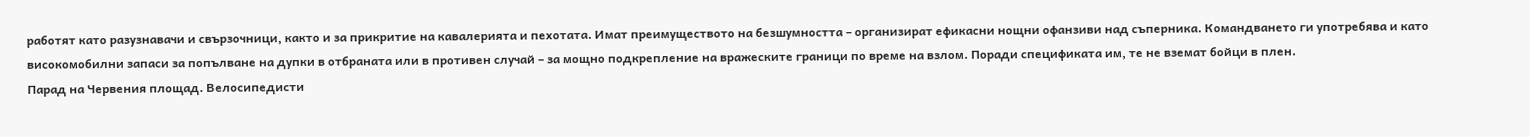работят като разузнавачи и свързочници, както и за прикритие на кавалерията и пехотата. Имат преимуществото на безшумността – организират ефикасни нощни офанзиви над съперника. Командването ги употребява и като високомобилни запаси за попълване на дупки в отбраната или в противен случай – за мощно подкрепление на вражеските граници по време на взлом. Поради спецификата им, те не вземат бойци в плен.
Парад на Червения площад. Велосипедисти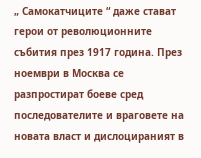„ Самокатчиците “ даже стават герои от революционните събития през 1917 година. През ноември в Москва се разпростират боеве сред последователите и враговете на новата власт и дислоцираният в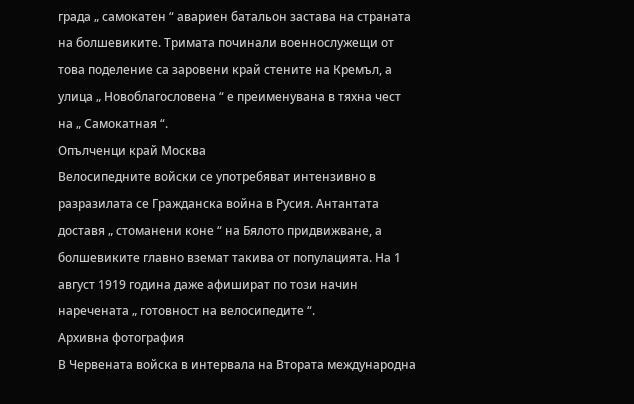града „ самокатен “ авариен батальон застава на страната на болшевиките. Тримата починали военнослужещи от това поделение са заровени край стените на Кремъл, а улица „ Новоблагословена “ е преименувана в тяхна чест на „ Самокатная “.
Опълченци край Москва
Велосипедните войски се употребяват интензивно в разразилата се Гражданска война в Русия. Антантата доставя „ стоманени коне “ на Бялото придвижване, а болшевиките главно вземат такива от популацията. На 1 август 1919 година даже афишират по този начин наречената „ готовност на велосипедите “.
Архивна фотография
В Червената войска в интервала на Втората международна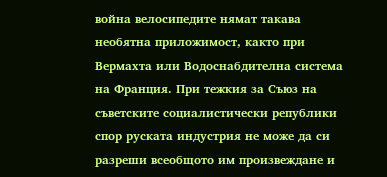война велосипедите нямат такава необятна приложимост, както при Вермахта или Водоснабдителна система на Франция. При тежкия за Съюз на съветските социалистически републики спор руската индустрия не може да си разреши всеобщото им произвеждане и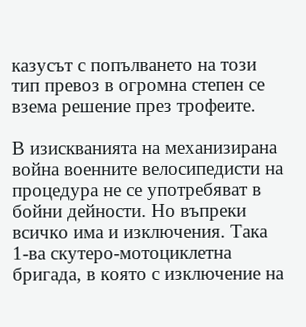казусът с попълването на този тип превоз в огромна степен се взема решение през трофеите.

В изискванията на механизирана война военните велосипедисти на процедура не се употребяват в бойни дейности. Но въпреки всичко има и изключения. Така 1-ва скутеро-мотоциклетна бригада, в която с изключение на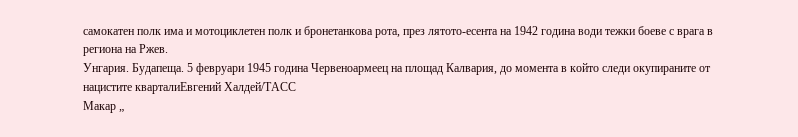самокатен полк има и мотоциклетен полк и бронетанкова рота, през лятото-есента на 1942 година води тежки боеве с врага в региона на Ржев.
Унгария. Будапеща. 5 февруари 1945 година Червеноармеец на площад Калвария, до момента в който следи окупираните от нацистите кварталиЕвгений Халдей/ТАСС
Макар „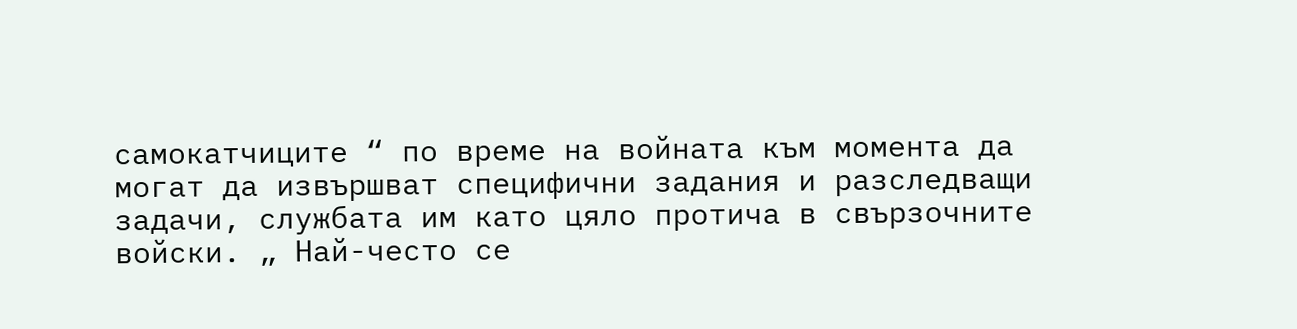самокатчиците “ по време на войната към момента да могат да извършват специфични задания и разследващи задачи, службата им като цяло протича в свързочните войски. „ Най-често се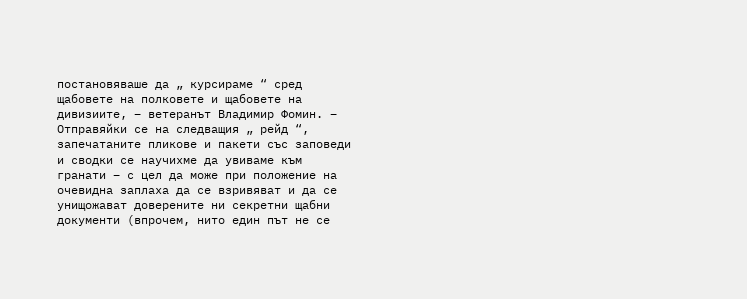постановяваше да „ курсираме “ сред щабовете на полковете и щабовете на дивизиите, – ветеранът Владимир Фомин. – Отправяйки се на следващия „ рейд “, запечатаните пликове и пакети със заповеди и сводки се научихме да увиваме към гранати – с цел да може при положение на очевидна заплаха да се взривяват и да се унищожават доверените ни секретни щабни документи (впрочем, нито един път не се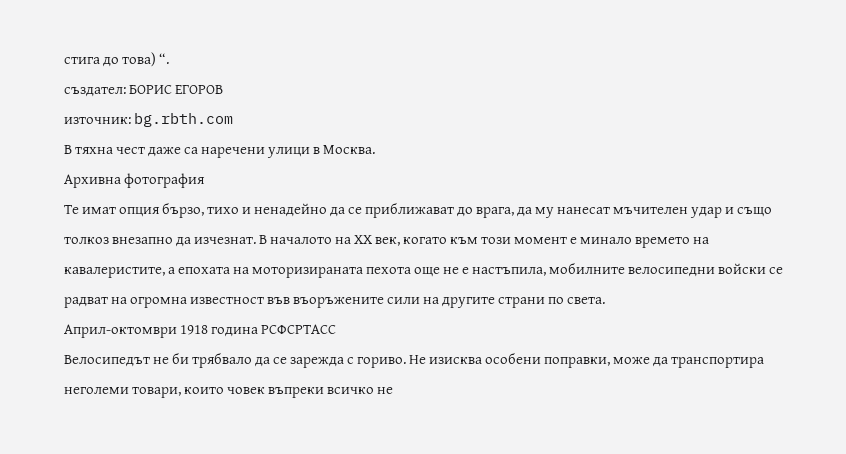стига до това) “.
създател: БОРИС ЕГОРОВ
източник: bg.rbth.com
В тяхна чест даже са наречени улици в Москва.
Архивна фотография
Те имат опция бързо, тихо и ненадейно да се приближават до врага, да му нанесат мъчителен удар и също толкоз внезапно да изчезнат. В началото на ХХ век, когато към този момент е минало времето на кавалеристите, а епохата на моторизираната пехота още не е настъпила, мобилните велосипедни войски се радват на огромна известност във въоръжените сили на другите страни по света.
Април-октомври 1918 година РСФСРТАСС
Велосипедът не би трябвало да се зарежда с гориво. Не изисква особени поправки, може да транспортира неголеми товари, които човек въпреки всичко не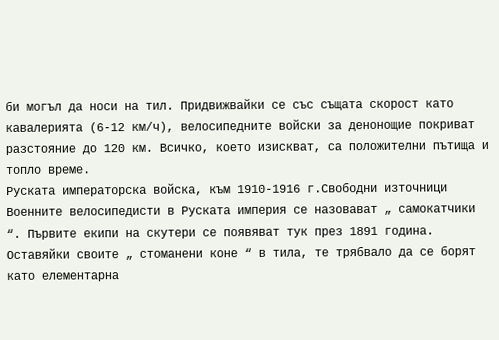би могъл да носи на тил. Придвижвайки се със същата скорост като кавалерията (6-12 км/ч), велосипедните войски за денонощие покриват разстояние до 120 км. Всичко, което изискват, са положителни пътища и топло време.
Руската императорска войска, към 1910-1916 г.Свободни източници
Военните велосипедисти в Руската империя се назовават „ самокатчики “. Първите екипи на скутери се появяват тук през 1891 година. Оставяйки своите „ стоманени коне “ в тила, те трябвало да се борят като елементарна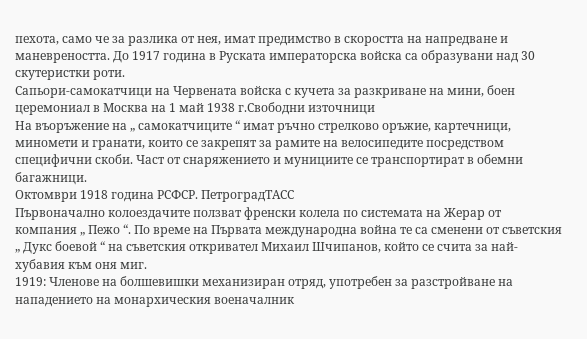пехота, само че за разлика от нея, имат предимство в скоростта на напредване и маневреността. До 1917 година в Руската императорска войска са образувани над 30 скутеристки роти.
Сапьори-самокатчици на Червената войска с кучета за разкриване на мини, боен церемониал в Москва на 1 май 1938 г.Свободни източници
На въоръжение на „ самокатчиците “ имат ръчно стрелково оръжие, картечници, миномети и гранати, които се закрепят за рамите на велосипедите посредством специфични скоби. Част от снаряжението и мунициите се транспортират в обемни багажници.
Октомври 1918 година РСФСР. ПетроградТАСС
Първоначално колоездачите ползват френски колела по системата на Жерар от компания „ Пежо “. По време на Първата международна война те са сменени от съветския „ Дукс боевой “ на съветския откривател Михаил Шчипанов, който се счита за най-хубавия към оня миг.
1919: Членове на болшевишки механизиран отряд, употребен за разстройване на нападението на монархическия военачалник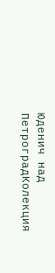Юденич над ПетроградКолекция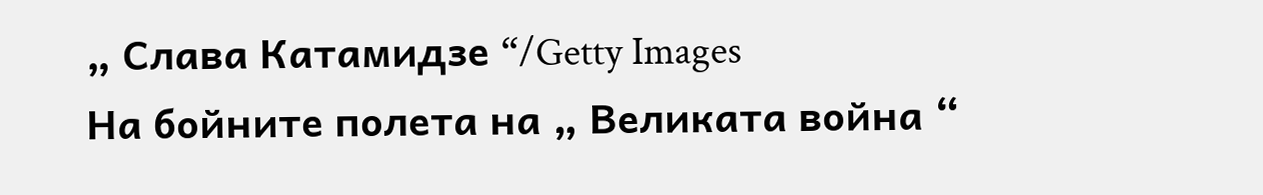„ Слава Катамидзе “/Getty Images
На бойните полета на „ Великата война “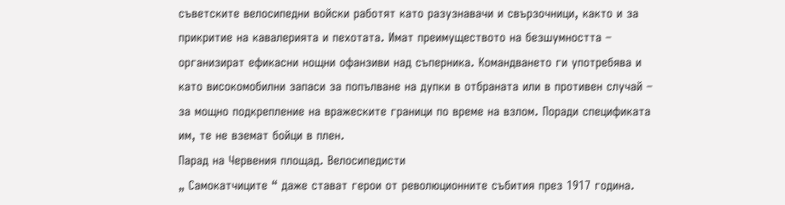съветските велосипедни войски работят като разузнавачи и свързочници, както и за прикритие на кавалерията и пехотата. Имат преимуществото на безшумността – организират ефикасни нощни офанзиви над съперника. Командването ги употребява и като високомобилни запаси за попълване на дупки в отбраната или в противен случай – за мощно подкрепление на вражеските граници по време на взлом. Поради спецификата им, те не вземат бойци в плен.
Парад на Червения площад. Велосипедисти
„ Самокатчиците “ даже стават герои от революционните събития през 1917 година.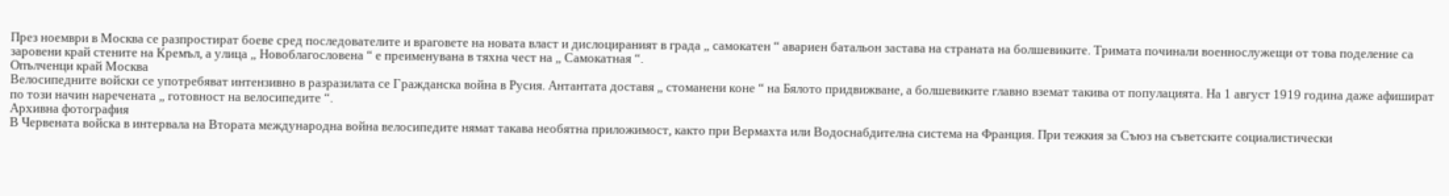През ноември в Москва се разпростират боеве сред последователите и враговете на новата власт и дислоцираният в града „ самокатен “ авариен батальон застава на страната на болшевиките. Тримата починали военнослужещи от това поделение са заровени край стените на Кремъл, а улица „ Новоблагословена “ е преименувана в тяхна чест на „ Самокатная “.
Опълченци край Москва
Велосипедните войски се употребяват интензивно в разразилата се Гражданска война в Русия. Антантата доставя „ стоманени коне “ на Бялото придвижване, а болшевиките главно вземат такива от популацията. На 1 август 1919 година даже афишират по този начин наречената „ готовност на велосипедите “.
Архивна фотография
В Червената войска в интервала на Втората международна война велосипедите нямат такава необятна приложимост, както при Вермахта или Водоснабдителна система на Франция. При тежкия за Съюз на съветските социалистически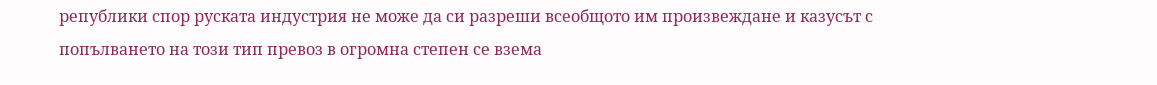републики спор руската индустрия не може да си разреши всеобщото им произвеждане и казусът с попълването на този тип превоз в огромна степен се взема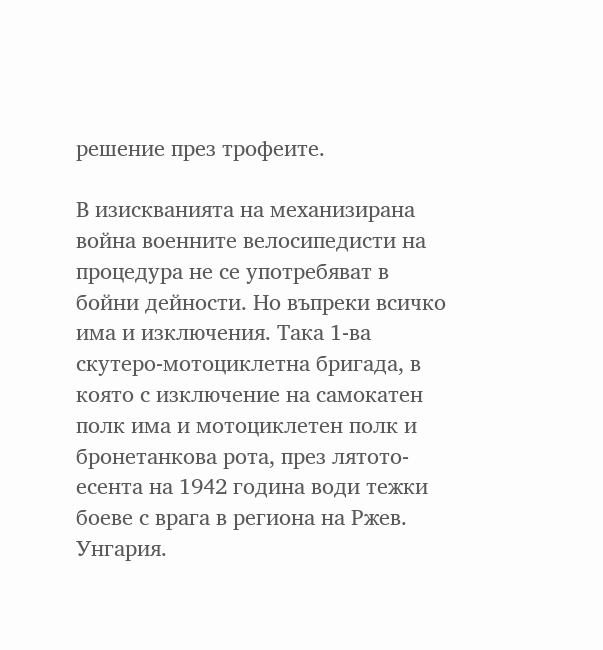решение през трофеите.

В изискванията на механизирана война военните велосипедисти на процедура не се употребяват в бойни дейности. Но въпреки всичко има и изключения. Така 1-ва скутеро-мотоциклетна бригада, в която с изключение на самокатен полк има и мотоциклетен полк и бронетанкова рота, през лятото-есента на 1942 година води тежки боеве с врага в региона на Ржев.
Унгария.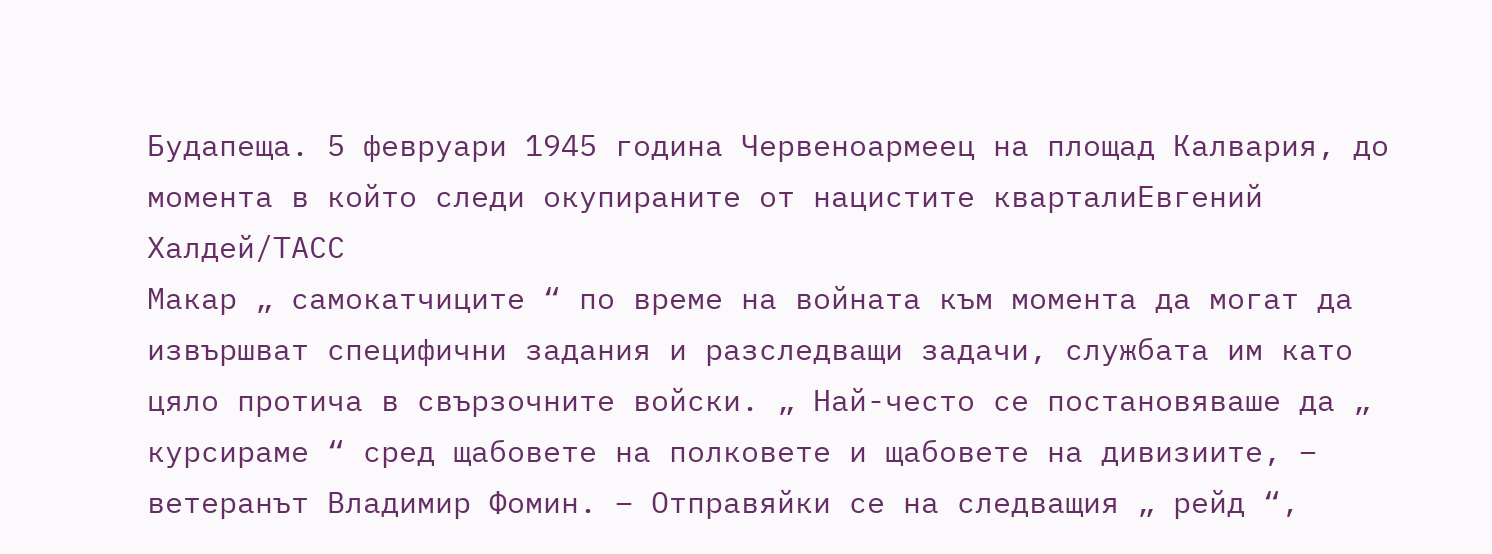Будапеща. 5 февруари 1945 година Червеноармеец на площад Калвария, до момента в който следи окупираните от нацистите кварталиЕвгений Халдей/ТАСС
Макар „ самокатчиците “ по време на войната към момента да могат да извършват специфични задания и разследващи задачи, службата им като цяло протича в свързочните войски. „ Най-често се постановяваше да „ курсираме “ сред щабовете на полковете и щабовете на дивизиите, – ветеранът Владимир Фомин. – Отправяйки се на следващия „ рейд “,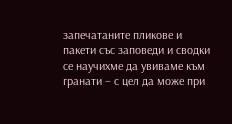запечатаните пликове и пакети със заповеди и сводки се научихме да увиваме към гранати – с цел да може при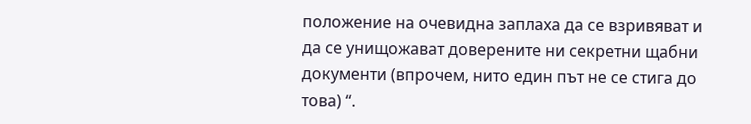положение на очевидна заплаха да се взривяват и да се унищожават доверените ни секретни щабни документи (впрочем, нито един път не се стига до това) “.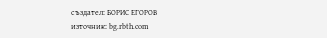създател: БОРИС ЕГОРОВ
източник: bg.rbth.com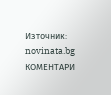Източник: novinata.bg
КОМЕНТАРИ